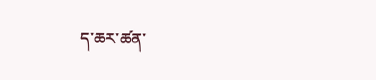ད་ཆར་ཚན་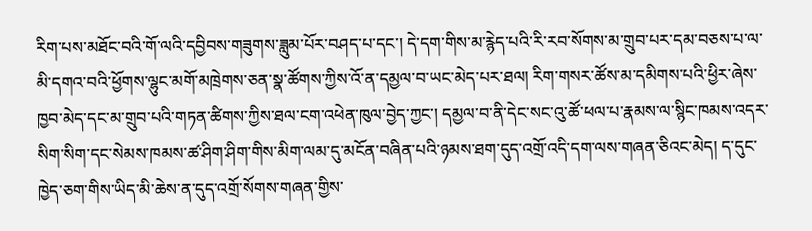རིག་པས་མཐོང་བའི་གོ་ལའི་དབྱིབས་གཟུགས་ཟླུམ་པོར་བཤད་པ་དང་། དེ་དག་གིས་མ་རྙེད་པའི་རི་རབ་སོགས་མ་གྲུབ་པར་དམ་བཅས་པ་ལ་མི་དགའ་བའི་ཕྱོགས་ལྷུང་མགོ་མཁྲེགས་ཅན་སྣ་ཚོགས་ཀྱིས་འོ་ན་དམྱལ་བ་ཡང་མེད་པར་ཐལ། རིག་གསར་ཚོས་མ་དམིགས་པའི་ཕྱིར་ཞེས་ཁྱབ་མེད་དང་མ་གྲུབ་པའི་གཏན་ཚིགས་ཀྱིས་ཐལ་ངག་འཕེན་ཁུལ་བྱེད་ཀྱང་། དམྱལ་བ་ནི་དེང་སང་འུ་ཚོ་ཕལ་པ་རྣམས་ལ་སྙིང་ཁམས་འདར་སིག་སིག་དང་སེམས་ཁམས་ཚ་ཤིག་ཤིག་གིས་མིག་ལམ་དུ་མངོན་བཞིན་པའི་ཉམས་ཐག་དུད་འགྲོ་འདི་དག་ལས་གཞན་ཅིའང་མེད། ད་དུང་ཁྱེད་ཅག་གིས་ཡིད་མི་ཆེས་ན་དུད་འགྲོ་སོགས་གཞན་གྱིས་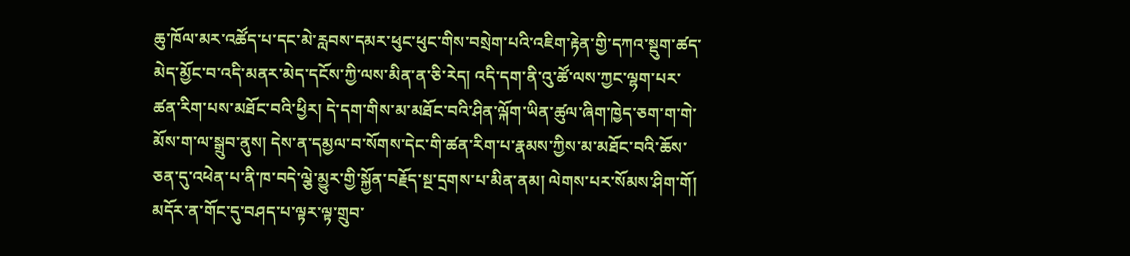ཆུ་ཁོལ་མར་འཚོད་པ་དང་མེ་རླབས་དམར་ཕུང་ཕུང་གིས་བསྲེག་པའི་འཇིག་རྟེན་གྱི་དཀའ་སྡུག་ཚད་མེད་མྱོང་བ་འདི་མནར་མེད་དངོས་ཀྱི་ལས་མིན་ན་ཅི་རེད། འདི་དག་ནི་འུ་ཚོ་ལས་ཀྱང་ལྷག་པར་ཚན་རིག་པས་མཐོང་བའི་ཕྱིར། དེ་དག་གིས་མ་མཐོང་བའི་ཤིན་ལྐོག་ཡིན་ཚུལ་ཞིག་ཁྱེད་ཅག་ག་གེ་མོས་ག་ལ་སྒྲུབ་ནུས། དེས་ན་དམྱལ་བ་སོགས་དེང་གི་ཚན་རིག་པ་རྣམས་ཀྱིས་མ་མཐོང་བའི་ཆོས་ཅན་དུ་འཕེན་པ་ནི་ཁ་བདེ་ལྕེ་མྱུར་གྱི་སྐྱོན་བརྗོད་སྔ་དྲགས་པ་མིན་ནམ། ལེགས་པར་སོམས་ཤིག་གོ།
མདོར་ན་གོང་དུ་བཤད་པ་ལྟར་ལྟ་གྲུབ་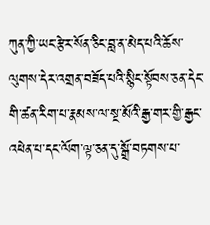ཀུན་ཀྱི་ཡང་རྩེར་སོན་ཅིང་བླ་ན་མེད་པའི་ཆོས་ལུགས་དེར་འགྲན་བཟོད་པའི་སྙིང་སྟོབས་ཅན་དེང་གི་ཚན་རིག་པ་རྣམས་ལ་སྔ་མོའི་རྒྱ་གར་གྱི་རྒྱང་འཕེན་པ་དང་ལོག་ལྟ་ཅན་དུ་སྒྲོ་བཏགས་པ་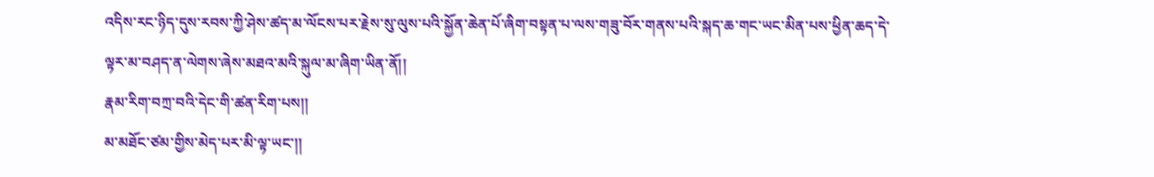འདིས་རང་ཉིད་དུས་རབས་ཀྱི་ཤེས་ཚད་མ་ལོངས་པར་རྗེས་སུ་ལུས་པའི་སྐྱོན་ཆེན་པོ་ཞིག་བསྟན་པ་ལས་གཟུ་བོར་གནས་པའི་སྐད་ཆ་གང་ཡང་མིན་པས་ཕྱིན་ཆད་དེ་ལྟར་མ་བཤད་ན་ལེགས་ཞེས་མཐའ་མའི་སྐུལ་མ་ཞིག་ཡིན་ནོ།།
རྣམ་རིག་བཀྲ་བའི་དེང་གི་ཚན་རིག་པས།།
མ་མཐོང་ཙམ་གྱིས་མེད་པར་མི་ལྟ་ཡང་།།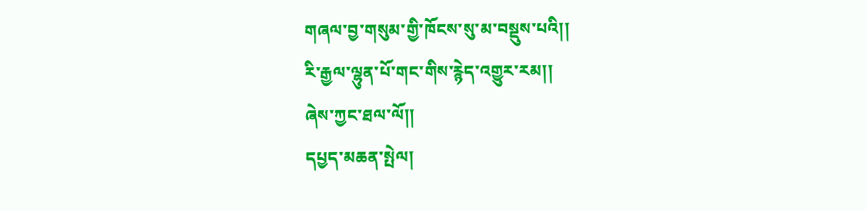གཞལ་བྱ་གསུམ་གྱི་ཁོངས་སུ་མ་བསྡུས་པའི།།
རི་རྒྱལ་ལྷུན་པོ་གང་གིས་རྙེད་འགྱུར་རམ།།
ཞེས་ཀྱང་ཐལ་ལོ།།
དཔྱད་མཆན་སྤེལ།